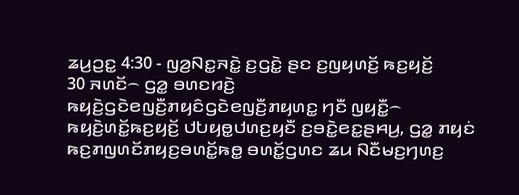ꤘꤣ꤬ꤑꤢ꤭ 4:30 - ꤜꤤ꤬ꤡꤢ꤭ꤏꤢꤧ꤭ ꤢ꤬ꤞꤢꤧ꤭ ꤔꤢ ꤢ꤬ꤜꤟꤛꤢꤩ꤬ ꤒꤢ꤬ꤟꤢꤩ꤬
30 ꤏꤛꤢꤩ꤮ ꤞꤤ꤭ ꤋꤛꤢꤙꤢꤧ꤬ ꤒꤟꤢꤧ꤬ꤞꤢꤧꤕꤜꤢꤪ꤬ꤊꤟꤢꤨꤞꤢꤧꤕꤜꤢꤪ꤬ꤊꤟꤛꤢ꤭ ꤚꤢꤪ ꤜꤟꤢꤪ꤭꤮ ꤒꤟꤢꤧ꤬ꤛꤢꤩ꤭ꤒꤢ꤬ꤟꤢꤩ꤬ ꤓꤝꤟꤥ꤭ꤓꤛꤢ꤬ꤟꤢꤪ ꤢ꤬ꤋꤢꤧ꤭ꤕꤢ꤭ꤔꤌꤣ꤬, ꤞꤤ꤭ ꤊꤟꤢꤦ ꤒꤢ꤬ꤊꤜꤛꤢꤩꤊꤟꤢ꤬ꤋꤛꤢꤩ꤭ꤒꤥ꤭ ꤋꤛꤢꤩ꤭ꤞꤛꤢ ꤘꤣ ꤡꤢꤪꤗꤢ꤬ꤚꤛꤢ꤬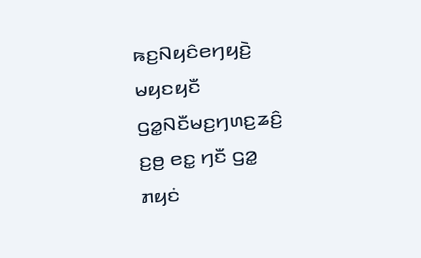ꤒꤢ꤬ꤡꤟꤢꤨꤕꤚꤟꤢꤧ꤬ ꤗꤟꤢꤟꤢꤪ ꤞꤤ꤭ꤡꤢꤪꤗꤢ꤬ꤚꤛꤢ꤬ꤘꤢꤨ꤬ ꤢ꤬ꤥ꤬ ꤕꤢ꤭ ꤚꤢꤪ ꤞꤤ꤭ ꤊꤟꤢꤦ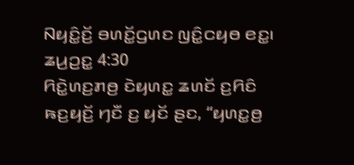ꤡꤟꤢꤨ꤭ꤢꤩ꤬ ꤋꤛꤢꤩ꤭ꤞꤛꤢ ꤜꤢꤨ꤭ꤍꤟꤥ ꤕꤢ꤭꤯
ꤘꤣ꤬ꤑꤢ꤭ 4:30
ꤖꤢꤧ꤭ꤛꤢ꤬ꤊꤥ꤬ ꤢꤧꤟꤛꤢ꤭ ꤘꤛꤢꤩ ꤢ꤬ꤖꤢꤨ ꤒꤢ꤬ꤟꤢꤩ꤬ ꤚꤢꤪ ꤢ꤬ ꤟꤢꤩ ꤔꤢ, “ꤟꤛꤢ꤭ꤥ꤬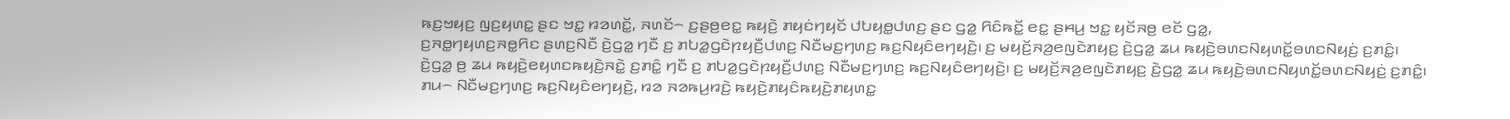ꤒꤢ꤬ꤠꤟꤢ꤬ ꤜꤢ꤬ꤟꤛꤢ꤭ ꤔꤢ ꤠꤢ꤭ ꤙꤤꤛꤢꤩ꤭, ꤏꤛꤢꤩ꤮ ꤢ꤬ꤔꤥ꤬ꤕꤢ꤭ ꤒꤟꤢꤧ꤬ ꤊꤟꤢꤦꤚꤟꤢꤩ ꤓꤝꤟꤥ꤭ꤓꤛꤢ꤬ ꤔꤢ ꤞꤤ꤭ ꤖꤢꤨꤒꤢꤩ꤭ ꤕꤢ꤭ ꤔꤌꤣ꤬ ꤠꤢ꤭ ꤟꤢꤩꤏꤥ꤬ ꤕꤢꤩ ꤞꤤ꤭,
ꤢ꤬ꤏꤥ꤭ꤚꤟꤛꤢ꤬ꤏꤥ꤭ꤖꤢ ꤔꤛꤢ꤬ꤡꤢꤪ ꤢꤧ꤬ꤞꤤ꤭ ꤚꤢꤪ ꤢ꤬ ꤊꤝꤤ꤭ꤞꤢꤧꤐꤟꤢꤪ꤬ꤓꤛꤢ꤬ ꤡꤢꤪꤗꤢ꤬ꤚꤛꤢ꤬ ꤒꤢ꤬ꤡꤟꤢꤨꤕꤚꤟꤢꤧ꤬꤯ ꤢ꤬ ꤗꤟꤢꤩ꤬ꤏꤤ꤬ꤕꤜꤢꤧꤊꤟꤢ꤬ ꤢꤧ꤬ꤞꤤ꤭ ꤘꤣ ꤒꤟꤢꤧ꤬ꤋꤛꤢꤡꤟꤛꤢꤩ꤭ꤋꤛꤢꤡꤟꤢꤦ꤬ ꤢ꤬ꤊꤢꤨ꤭꤯
ꤢꤧ꤬ꤞꤤ꤭ ꤥ꤬ ꤘꤣ ꤒꤟꤢꤧ꤬ꤕꤟꤛꤢꤒꤟꤢꤧ꤬ꤏꤢꤧ꤭ ꤢ꤬ꤊꤢꤨ꤭ ꤚꤢꤪ ꤢ꤬ ꤊꤝꤤ꤭ꤞꤢꤧꤐꤟꤢꤪ꤬ꤓꤛꤢ꤬ ꤡꤢꤪꤗꤢ꤬ꤚꤛꤢ꤬ ꤒꤢ꤬ꤡꤟꤢꤨꤕꤚꤟꤢꤧ꤬꤯ ꤢ꤬ ꤗꤟꤢꤩ꤬ꤏꤤ꤬ꤕꤜꤢꤧꤊꤟꤢ꤬ ꤢꤧ꤬ꤞꤤ꤭ ꤘꤣ ꤒꤟꤢꤧ꤬ꤋꤛꤢꤡꤟꤛꤢꤩ꤭ꤋꤛꤢꤡꤟꤢꤦ꤬ ꤢ꤬ꤊꤢꤨ꤭꤯
ꤊꤣ꤮ ꤡꤢꤪꤗꤢ꤬ꤚꤛꤢ꤬ ꤒꤢ꤬ꤡꤟꤢꤨꤕꤚꤟꤢꤧ꤬, ꤙꤤ ꤏꤤꤒꤣ꤬ꤙꤢꤧ꤬ ꤒꤟꤢꤧ꤬ꤊꤟꤢꤨꤒꤟꤢꤧ꤬ꤊꤟꤛꤢ꤭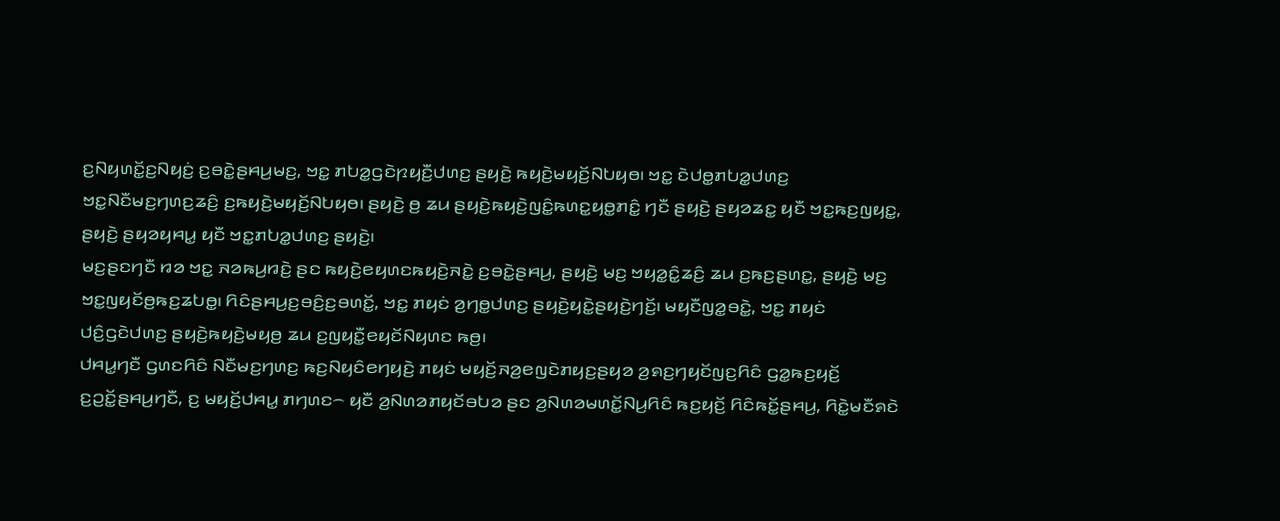ꤢ꤬ꤡꤟꤛꤢꤩ꤭ꤢ꤬ꤡꤟꤢꤦ꤬ ꤢ꤬ꤋꤢꤧ꤭ꤔꤌꤣ꤬ꤗꤢ꤬, ꤠꤢ꤭ ꤊꤝꤤ꤭ꤞꤢꤧꤐꤟꤢꤪ꤬ꤓꤛꤢ꤬ ꤔꤟꤢꤧ꤬ ꤒꤟꤢꤧ꤬ꤗꤟꤢꤩ꤬ꤡꤝꤟꤥ꤯ ꤠꤢ꤭ ꤢꤧꤓꤥ꤭ꤊꤝꤤ꤭ꤓꤛꤢ꤬ ꤠꤢ꤭ꤡꤢꤪꤗꤢ꤬ꤚꤛꤢ꤬ꤘꤢꤨ꤬ ꤢ꤬ꤒꤟꤢꤧ꤬ꤗꤟꤢꤩ꤬ꤡꤝꤟꤥ꤯ ꤔꤟꤢꤧ꤬ ꤥ꤬ ꤘꤣ ꤔꤟꤢꤧ꤬ꤒꤟꤢꤧ꤬ꤜꤢꤨ꤭ꤒꤛꤢ꤭ꤟꤥ꤭ꤊꤢꤨ꤭ ꤚꤢꤪ ꤔꤟꤢꤧ꤬ ꤔꤟꤤꤘꤢ꤭ ꤟꤢꤪ ꤠꤢ꤭ꤒꤢ꤬ꤜꤟꤢ꤭, ꤔꤟꤢꤧ꤬ ꤔꤟꤤꤟꤌꤣ꤭ ꤟꤢꤪ ꤠꤢ꤭ꤊꤝꤤ꤭ꤓꤛꤢ꤬ ꤔꤟꤢꤧ꤬꤯
ꤗꤢ꤬ꤔꤢꤚꤢꤪ ꤙꤤ ꤠꤢ꤭ ꤏꤤꤒꤣ꤬ꤙꤢꤧ꤬ ꤔꤢ ꤒꤟꤢꤧ꤬ꤕꤟꤛꤢꤒꤟꤢꤧ꤬ꤏꤢꤧ꤭ ꤢ꤬ꤋꤢꤧ꤭ꤔꤌꤣ꤬, ꤔꤟꤢꤧ꤬ ꤗꤢ꤬ ꤠꤟꤤ꤭ꤢꤨ꤭ꤘꤢꤨ꤬ ꤘꤣ ꤢ꤬ꤒꤢ꤬ꤔꤛꤢ꤭, ꤔꤟꤢꤧ꤬ ꤗꤢ꤬ ꤠꤢ꤭ꤜꤟꤢꤩꤥ꤬ꤒꤢ꤬ꤘꤝꤥ꤭꤯ ꤖꤢꤨꤔꤌꤣ꤬ꤢ꤬ꤋꤢꤨ꤬ꤢ꤬ꤋꤛꤢꤩ꤭, ꤠꤢ꤭ ꤊꤟꤢꤦ ꤤ꤬ꤚꤥ꤭ꤓꤛꤢ꤬ ꤔꤟꤢꤧ꤬ꤟꤢꤧ꤭ꤔꤟꤢꤧ꤬ꤚꤢꤩ꤬꤯ ꤗꤟꤢꤪꤜꤤ꤭ꤋꤢꤧ꤭, ꤠꤢ꤭ ꤊꤟꤢꤦ ꤓꤢꤨ꤬ꤞꤢꤧꤓꤛꤢ꤬ ꤔꤟꤢꤧ꤬ꤒꤟꤢꤧ꤬ꤗꤟꤥ꤬ ꤘꤣ ꤢ꤬ꤜꤟꤢꤪ꤭ꤕꤟꤢꤩꤡꤟꤛꤢ ꤒꤥ꤬꤯
ꤓꤌꤣ꤭ꤚꤢꤪ ꤞꤛꤢꤖꤢꤨ ꤡꤢꤪꤗꤢ꤬ꤚꤛꤢ꤬ ꤒꤢ꤬ꤡꤟꤢꤨꤕꤚꤟꤢꤧ꤬ ꤊꤟꤢꤦ ꤗꤟꤢꤩ꤬ꤏꤤ꤬ꤕꤜꤢꤧꤊꤟꤢ꤬ꤔꤟꤤ ꤤ꤬ꤎꤢ꤬ꤚꤟꤢꤩꤜꤢ꤬ꤖꤢꤨ ꤞꤤ꤭ꤒꤢ꤬ꤟꤢꤩ꤬ ꤢ꤬ꤑꤢꤩ꤭ꤔꤌꤣ꤬ꤚꤢꤪ, ꤢ꤬ ꤗꤟꤢꤩ꤬ꤓꤌꤣ꤭ ꤊꤚꤛꤢ꤮ ꤟꤢꤪ ꤤ꤬ꤡꤛꤤꤊꤟꤢꤩꤋꤝꤤ ꤔꤢ ꤤ꤬ꤡꤛꤤꤗꤛꤢꤩ꤭ꤡꤣ꤬ꤖꤢꤨ ꤒꤢ꤬ꤟꤢꤩ꤬ ꤖꤢꤨꤒꤢꤩ꤭ꤔꤌꤣ꤬, ꤖꤢꤧ꤭ꤗꤢꤪꤎꤢꤧ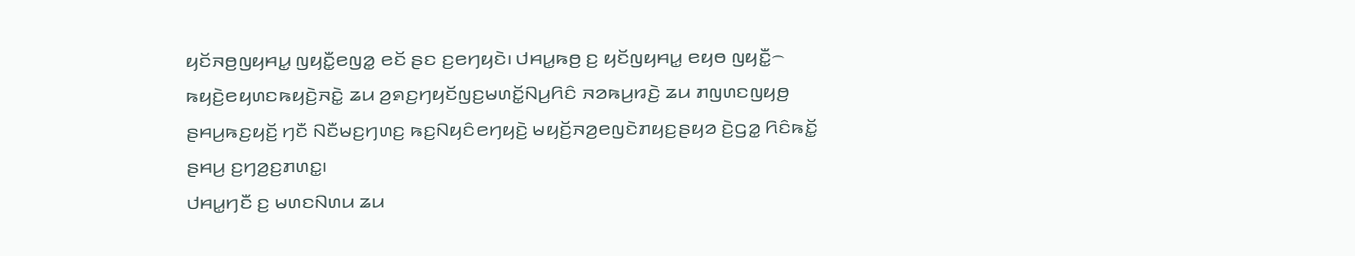ꤟꤢꤩꤏꤥ꤬ꤜꤟꤌꤣ꤭ ꤜꤟꤢꤪ꤭ꤕꤜꤤ꤭ ꤕꤢꤩ ꤔꤢ ꤢ꤬ꤕꤚꤟꤢꤧ꤯ ꤓꤌꤣ꤭ꤒꤥ꤬ ꤢ꤬ ꤟꤢꤩꤜꤟꤌꤣ꤭ ꤕꤟꤥ ꤜꤟꤢꤪ꤭꤮ ꤒꤟꤢꤧ꤬ꤕꤟꤛꤢꤒꤟꤢꤧ꤬ꤏꤢꤧ꤭ ꤘꤣ ꤤ꤬ꤎꤢ꤬ꤚꤟꤢꤩꤜꤢ꤬ꤗꤛꤢꤩ꤭ꤡꤣ꤬ꤖꤢꤨ ꤏꤤꤒꤣ꤬ꤙꤢꤧ꤬ ꤘꤣ ꤊꤜꤛꤢꤜꤟꤥ꤬ ꤔꤌꤣ꤬ꤒꤢ꤬ꤟꤢꤩ꤬ ꤚꤢꤪ ꤡꤢꤪꤗꤢ꤬ꤚꤛꤢ꤬ ꤒꤢ꤬ꤡꤟꤢꤨꤕꤚꤟꤢꤧ꤬ ꤗꤟꤢꤩ꤬ꤏꤤ꤬ꤕꤜꤢꤧꤊꤟꤢ꤬ꤔꤟꤤ ꤢꤧ꤬ꤞꤤ꤭ ꤖꤢꤨꤒꤢꤩ꤭ ꤔꤌꤣ꤬ ꤢ꤬ꤚꤤ꤬ꤢ꤬ꤊꤛꤢ꤭꤯
ꤓꤌꤣ꤭ꤚꤢꤪ ꤢ꤬ ꤗꤛꤢꤡꤛꤣ ꤘꤣ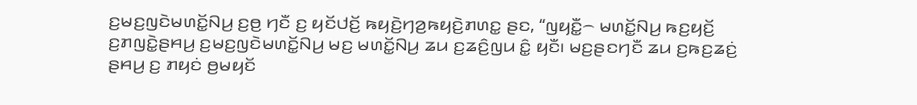ꤢ꤬ꤗꤢ꤬ꤜꤢꤧꤗꤛꤢꤩ꤭ꤡꤣ꤬ ꤢ꤬ꤥ꤬ ꤚꤢꤪ ꤢ꤬ ꤟꤢꤩꤓꤢꤩ꤬ ꤒꤟꤢꤧ꤬ꤚꤤ꤬ꤒꤟꤢꤧ꤬ꤊꤛꤢ꤭ ꤔꤢ, “ꤜꤟꤢꤪ꤭꤮ ꤗꤛꤢꤩ꤭ꤡꤣ꤬ ꤒꤢ꤬ꤟꤢꤩ꤬ ꤢ꤬ꤊꤜꤢꤧ꤭ꤔꤌꤣ꤬ ꤢ꤬ꤗꤢ꤬ꤜꤢꤧꤗꤛꤢꤩ꤭ꤡꤣ꤬ ꤗꤢ꤬ ꤗꤛꤢꤩ꤭ꤡꤣ꤬ ꤘꤣ ꤢ꤬ꤘꤢꤨ꤬ꤜꤣ ꤢꤨ꤭ ꤟꤢꤪ꤯ ꤗꤢ꤬ꤔꤢꤚꤢꤪ ꤘꤣ ꤢ꤬ꤒꤢ꤬ꤘꤢꤦ꤬ ꤔꤌꤣ꤬ ꤢ꤬ ꤊꤟꤢꤦ ꤥ꤬ꤗꤟꤢꤩ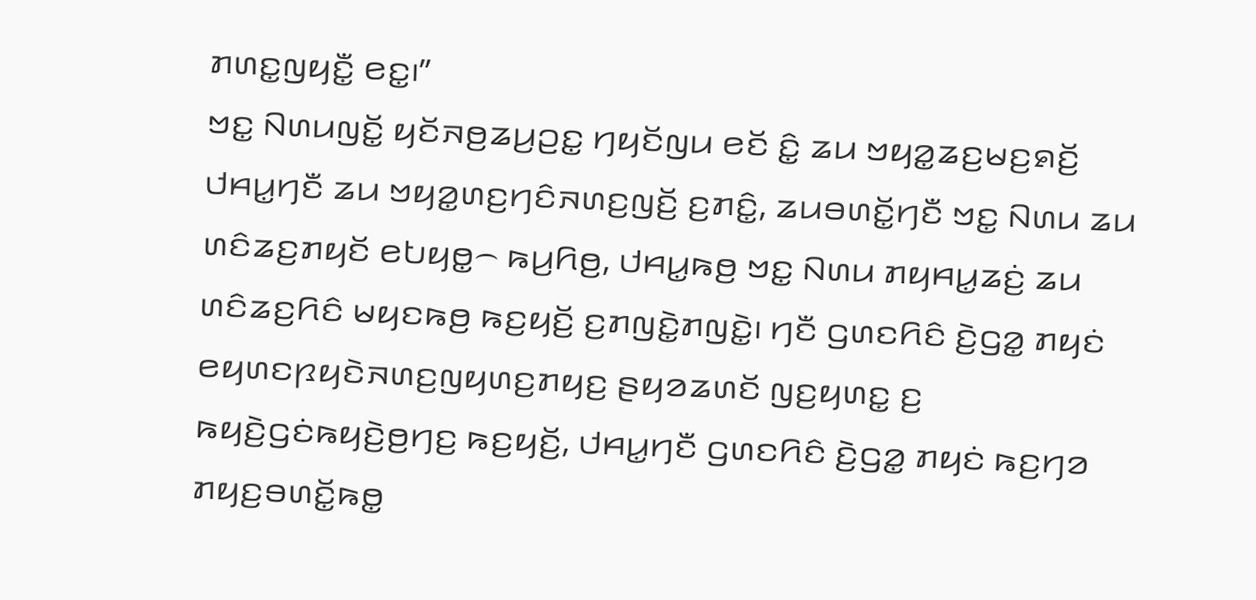ꤊꤛꤢ꤭ꤜꤟꤢꤪ꤭ ꤕꤢ꤭꤯”
ꤠꤢ꤭ ꤡꤛꤣꤜꤢꤩ꤭ ꤟꤢꤩꤏꤥ꤬ꤘꤣ꤬ꤑꤢ꤭ ꤚꤟꤢꤩꤜꤣ ꤕꤢꤩ ꤢꤨ꤭ ꤘꤣ ꤠꤟꤤ꤭ꤘꤢ꤬ꤗꤢ꤬ꤎꤢꤩ꤬ ꤓꤌꤣ꤭ꤚꤢꤪ ꤘꤣ ꤠꤟꤤ꤭ꤛꤢ꤬ꤚꤢꤨꤏꤛꤢ꤬ꤜꤢꤩ꤬ ꤢ꤬ꤊꤢꤨ꤭, ꤘꤣꤋꤛꤢꤩ꤭ꤚꤢꤪ ꤠꤢ꤭ ꤡꤛꤣ ꤘꤣ ꤛꤢꤨꤘꤢ꤬ꤊꤟꤢꤩ ꤕꤝꤟꤥ꤭꤮ ꤒꤣ꤬ꤖꤥ꤬, ꤓꤌꤣ꤭ꤒꤥ꤬ ꤠꤢ꤭ ꤡꤛꤣ ꤊꤟꤌꤣ꤭ꤘꤢꤦ꤬ ꤘꤣ ꤛꤢꤨꤘꤢ꤬ꤖꤢꤨ ꤗꤟꤢꤒꤥ꤬ ꤒꤢ꤬ꤟꤢꤩ꤬ ꤢ꤬ꤊꤜꤢꤧ꤭ꤊꤜꤢꤧ꤭꤯ ꤚꤢꤪ ꤞꤛꤢꤖꤢꤨ ꤢꤧ꤬ꤞꤤ꤭ ꤊꤟꤢꤦ ꤕꤟꤛꤢꤐꤟꤢꤧꤏꤛꤢ꤬ꤜꤟꤛꤢ꤬ꤊꤟꤢ꤬ ꤔꤟꤤꤘꤛꤢꤩ ꤜꤢ꤬ꤟꤛꤢ꤭ ꤢ꤬ ꤒꤟꤢꤧ꤬ꤞꤢꤦꤒꤟꤢꤧ꤬ꤥ꤬ꤚꤢ꤬ ꤒꤢ꤬ꤟꤢꤩ꤬, ꤓꤌꤣ꤭ꤚꤢꤪ ꤞꤛꤢꤖꤢꤨ ꤢꤧ꤬ꤞꤤ꤭ ꤊꤟꤢꤦ ꤒꤢ꤬ꤚꤤ ꤊꤟꤢ꤬ꤋꤛꤢꤩ꤭ꤒꤥ꤭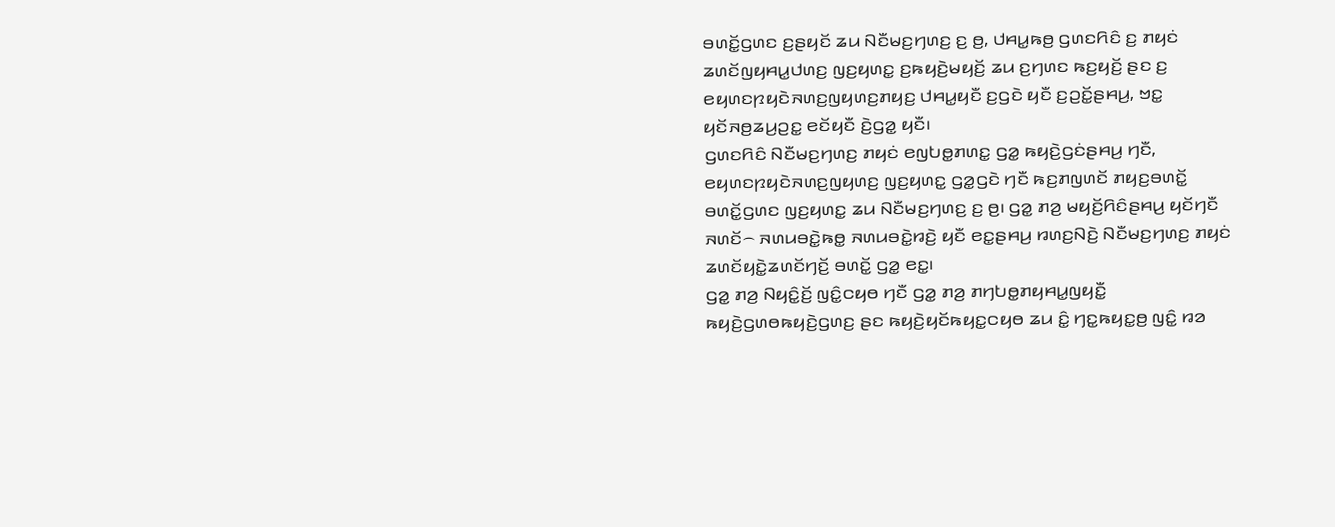ꤋꤛꤢꤩ꤭ꤞꤛꤢ ꤢ꤬ꤔꤟꤢꤩ ꤘꤣ ꤡꤢꤪꤗꤢ꤬ꤚꤛꤢ꤬ ꤢ꤬ ꤥ꤬, ꤓꤌꤣ꤭ꤒꤥ꤬ ꤞꤛꤢꤖꤢꤨ ꤢ꤬ ꤊꤟꤢꤦ ꤘꤛꤢꤩꤜꤟꤌꤣ꤭ꤓꤛꤢ꤬ ꤜꤢ꤬ꤟꤛꤢ꤭ ꤢ꤬ꤒꤟꤢꤧ꤬ꤗꤟꤢꤩ꤬ ꤘꤣ ꤢ꤬ꤚꤛꤢ ꤒꤢ꤬ꤟꤢꤩ꤬ ꤔꤢ ꤢ꤬ ꤕꤟꤛꤢꤐꤟꤢꤧꤏꤛꤢ꤬ꤜꤟꤛꤢ꤬ꤊꤟꤢ꤬ ꤓꤌꤣ꤭ꤟꤢꤪ ꤢ꤬ꤞꤢꤧ ꤟꤢꤪ ꤢ꤬ꤑꤢꤩ꤭ꤔꤌꤣ꤬, ꤠꤢ꤭ ꤟꤢꤩꤏꤥ꤬ꤘꤣ꤬ꤑꤢ꤭ ꤕꤢꤩꤟꤢꤪ ꤢꤧ꤬ꤞꤤ꤭ ꤟꤢꤪ꤯
ꤞꤛꤢꤖꤢꤨ ꤡꤢꤪꤗꤢ꤬ꤚꤛꤢ꤬ ꤊꤟꤢꤦ ꤕꤜꤝꤥ꤭ꤊꤛꤢ꤭ ꤞꤤ꤭ ꤒꤟꤢꤧ꤬ꤞꤢꤦꤔꤌꤣ꤬ ꤚꤢꤪ, ꤕꤟꤛꤢꤐꤟꤢꤧꤏꤛꤢ꤬ꤜꤟꤛꤢ꤬ ꤜꤢ꤬ꤟꤛꤢ꤭ ꤞꤤ꤭ꤞꤢꤧ ꤚꤢꤪ ꤒꤢ꤬ꤊꤜꤛꤢꤩ ꤊꤟꤢ꤬ꤋꤛꤢꤩ꤭ ꤋꤛꤢꤩ꤭ꤞꤛꤢ ꤜꤢ꤬ꤟꤛꤢ꤭ ꤘꤣ ꤡꤢꤪꤗꤢ꤬ꤚꤛꤢ꤬ ꤢ꤬ ꤥ꤬꤯ ꤞꤤ꤭ ꤊꤤ꤬ ꤗꤟꤢꤩ꤬ꤖꤢꤨꤔꤌꤣ꤬ ꤟꤢꤩꤚꤢꤪ ꤏꤛꤢꤩ꤮ ꤏꤛꤣꤋꤢꤧ꤭ꤒꤥ꤭ ꤏꤛꤣꤋꤢꤧ꤭ꤙꤢꤧ꤬ ꤟꤢꤪ ꤕꤢ꤭ꤔꤌꤣ꤬ ꤙꤛꤢ꤬ꤡꤢꤧ꤬ ꤡꤢꤪꤗꤢ꤬ꤚꤛꤢ꤬ ꤊꤟꤢꤦ ꤘꤛꤢꤩꤟꤢꤧ꤭ꤘꤛꤢꤩꤚꤢꤩ꤬ ꤋꤛꤢꤩ꤭ ꤞꤤ꤭ ꤕꤢ꤭꤯
ꤞꤤ꤭ ꤊꤤ꤬ ꤡꤟꤢꤨ꤭ꤢꤩ꤬ ꤜꤢꤨ꤭ꤍꤟꤥ ꤚꤢꤪ ꤞꤤ꤭ ꤊꤤ꤬ ꤊꤚꤝꤥ꤭ꤊꤟꤌꤣ꤭ꤜꤟꤢꤪ꤭ ꤒꤟꤢꤧ꤬ꤞꤛꤥꤒꤟꤢꤧ꤬ꤞꤛꤢ꤬ ꤔꤢ ꤒꤟꤢꤧ꤬ꤟꤢꤩꤒꤟꤢ꤭ꤍꤟꤥ ꤘꤣ ꤢꤨ꤭ ꤚꤢ꤭ꤒꤟꤢ꤭ꤥ꤬ ꤜꤢꤨ꤭ ꤙꤤ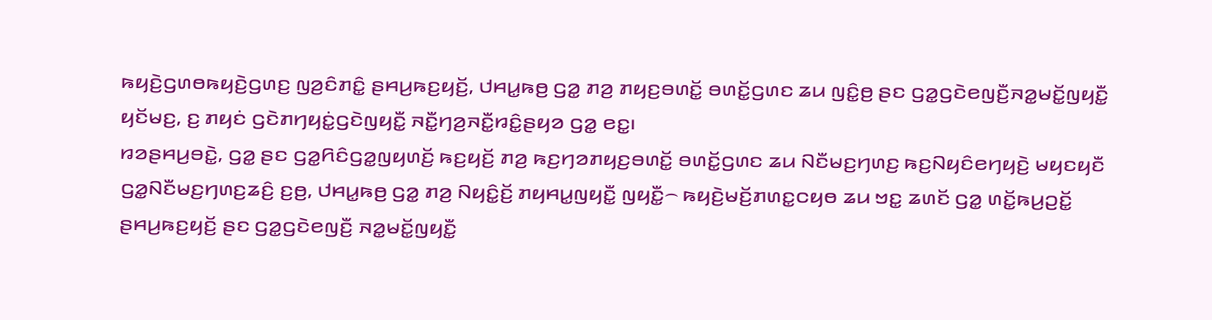ꤒꤟꤢꤧ꤬ꤞꤛꤥꤒꤟꤢꤧ꤬ꤞꤛꤢ꤬ ꤜꤤ꤬ꤢꤨꤊꤢꤨ꤭ ꤔꤌꤣ꤬ꤒꤢ꤬ꤟꤢꤩ꤬, ꤓꤌꤣ꤭ꤒꤥ꤬ ꤞꤤ꤭ ꤊꤤ꤬ ꤊꤟꤢ꤬ꤋꤛꤢꤩ꤭ ꤋꤛꤢꤩ꤭ꤞꤛꤢ ꤘꤣ ꤜꤢꤨ꤭ꤥ꤬ ꤔꤢ ꤞꤤ꤭ꤞꤢꤧꤕꤜꤢꤪ꤬ꤏꤤ꤭ꤗꤢꤩ꤭ꤜꤟꤢꤪ꤭ ꤟꤢꤩꤗꤢ꤬, ꤢ꤬ ꤊꤟꤢꤦ ꤞꤢꤧꤊꤚꤟꤢꤦ꤭ꤞꤢꤧꤜꤟꤢꤪ꤭ ꤏꤢꤪ꤭ꤚꤤ꤬ꤏꤢꤪ꤭ꤙꤢꤨ꤭ꤔꤟꤤ ꤞꤤ꤭ ꤕꤢ꤭꤯
ꤙꤤꤔꤌꤣ꤬ꤋꤢꤧ꤭, ꤞꤤ꤭ ꤔꤢ ꤞꤤ꤭ꤖꤢꤨꤞꤤ꤭ꤜꤟꤛꤢꤩ꤬ ꤒꤢ꤬ꤟꤢꤩ꤬ ꤊꤤ꤬ ꤒꤢ꤬ꤚꤤꤊꤟꤢ꤬ꤋꤛꤢꤩ꤭ ꤋꤛꤢꤩ꤭ꤞꤛꤢ ꤘꤣ ꤡꤢꤪꤗꤢ꤬ꤚꤛꤢ꤬ ꤒꤢ꤬ꤡꤟꤢꤨꤕꤚꤟꤢꤧ꤬ ꤗꤟꤢꤟꤢꤪ ꤞꤤ꤭ꤡꤢꤪꤗꤢ꤬ꤚꤛꤢ꤬ꤘꤢꤨ꤬ ꤢ꤬ꤥ꤬, ꤓꤌꤣ꤭ꤒꤥ꤬ ꤞꤤ꤭ ꤊꤤ꤬ ꤡꤟꤢꤨ꤭ꤢꤩ꤬ ꤊꤟꤌꤣ꤭ꤜꤟꤢꤪ꤭ ꤜꤟꤢꤪ꤭꤮ ꤒꤟꤢꤧ꤬ꤗꤢꤩ꤬ꤊꤛꤢ꤭ꤍꤟꤥ ꤘꤣ ꤠꤢ꤭ ꤘꤛꤢꤩ ꤞꤤ꤭ ꤛꤢꤩ꤭ꤒꤣ꤬ꤑꤢꤩ꤭ ꤔꤌꤣ꤬ꤒꤢ꤬ꤟꤢꤩ꤬ ꤔꤢ ꤞꤤ꤭ꤞꤢꤧꤕꤜꤢꤪ꤬ ꤏꤤ꤭ꤗꤢꤩ꤭ꤜꤟꤢꤪ꤭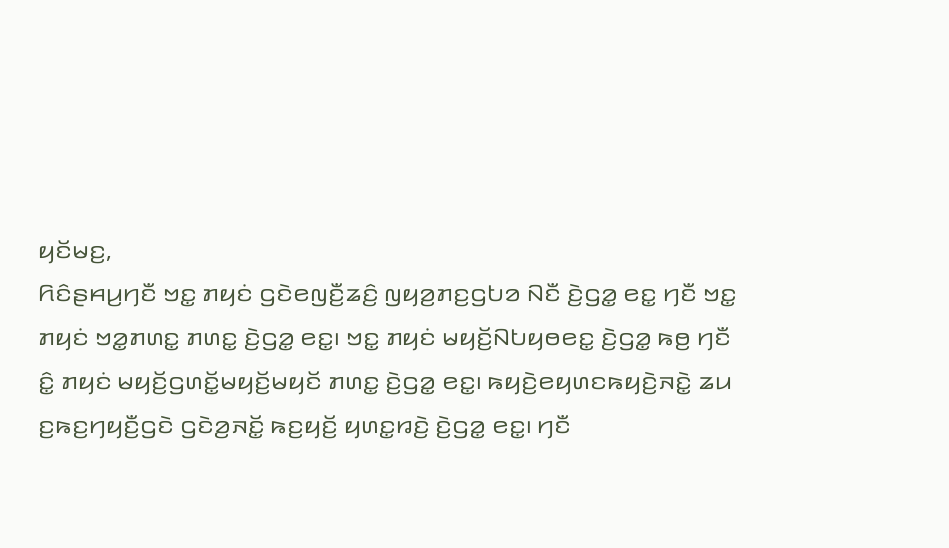ꤟꤢꤩꤗꤢ꤬,
ꤖꤢꤨꤔꤌꤣ꤬ꤚꤢꤪ ꤠꤢ꤭ ꤊꤟꤢꤦ ꤞꤢꤧꤕꤜꤢꤪ꤬ꤘꤢꤨ꤬ ꤜꤟꤤ꤬ꤊꤢ꤬ꤞꤝꤤ ꤡꤢꤪ ꤢꤧ꤬ꤞꤤ꤭ ꤕꤢ꤭ ꤚꤢꤪ ꤠꤢ꤭ ꤊꤟꤢꤦ ꤠꤤ꤭ꤊꤛꤢ꤭ ꤊꤛꤢ꤭ ꤢꤧ꤬ꤞꤤ꤭ ꤕꤢ꤭꤯ ꤠꤢ꤭ ꤊꤟꤢꤦ ꤗꤟꤢꤩ꤬ꤡꤝꤟꤥꤕꤢ꤭ ꤢꤧ꤬ꤞꤤ꤭ ꤒꤥ꤬ ꤚꤢꤪ ꤢꤨ꤭ ꤊꤟꤢꤦ ꤗꤟꤢꤩ꤬ꤞꤛꤢꤩ꤭ꤗꤟꤢꤩ꤬ꤗꤟꤢꤩ ꤊꤛꤢ꤭ ꤢꤧ꤬ꤞꤤ꤭ ꤕꤢ꤭꤯ ꤒꤟꤢꤧ꤬ꤕꤟꤛꤢꤒꤟꤢꤧ꤬ꤏꤢꤧ꤭ ꤘꤣ ꤢ꤬ꤒꤢ꤬ꤚꤟꤢꤪ꤬ꤞꤢꤧ ꤞꤢꤧꤤ꤬ꤏꤢꤩ꤭ ꤒꤢ꤬ꤟꤢꤩ꤬ ꤟꤛꤢ꤭ꤙꤢꤧ꤬ ꤢꤧ꤬ꤞꤤ꤭ ꤕꤢ꤭꤯ ꤚꤢꤪ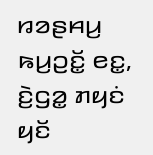ꤙꤤꤔꤌꤣ꤬ ꤒꤣ꤬ꤑꤢꤩ꤭ ꤕꤢ꤭, ꤢꤧ꤬ꤞꤤ꤭ ꤊꤟꤢꤦ ꤟꤢꤩ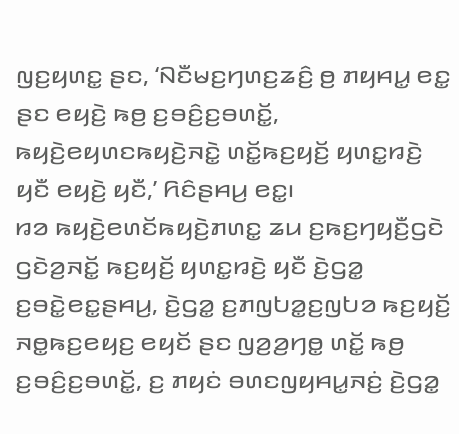ꤜꤢ꤬ꤟꤛꤢ꤭ ꤔꤢ, ‘ꤡꤢꤪꤗꤢ꤬ꤚꤛꤢ꤬ꤘꤢꤨ꤬ ꤥ꤬ ꤊꤟꤌꤣ꤭ ꤕꤢ꤭ ꤔꤢ ꤕꤟꤢꤧ꤬ ꤒꤥ꤬ ꤢ꤬ꤋꤢꤨ꤬ꤢ꤬ꤋꤛꤢꤩ꤭, ꤒꤟꤢꤧ꤬ꤕꤟꤛꤢꤒꤟꤢꤧ꤬ꤏꤢꤧ꤭ ꤛꤢꤩ꤭ꤒꤢ꤬ꤟꤢꤩ꤬ ꤟꤛꤢ꤭ꤙꤢꤧ꤬ ꤟꤢꤪ ꤕꤟꤢꤧ꤬ ꤟꤢꤪ,’ ꤖꤢꤨꤔꤌꤣ꤬ ꤕꤢ꤭꤯
ꤙꤤ ꤒꤟꤢꤧ꤬ꤕꤛꤢꤩꤒꤟꤢꤧ꤬ꤊꤛꤢ꤭ ꤘꤣ ꤢ꤬ꤒꤢ꤬ꤚꤟꤢꤪ꤬ꤞꤢꤧ ꤞꤢꤧꤤ꤬ꤏꤢꤩ꤭ ꤒꤢ꤬ꤟꤢꤩ꤬ ꤟꤛꤢ꤭ꤙꤢꤧ꤬ ꤟꤢꤪ ꤢꤧ꤬ꤞꤤ꤭ ꤢ꤬ꤋꤢꤧ꤭ꤕꤢ꤭ꤔꤌꤣ꤬, ꤢꤧ꤬ꤞꤤ꤭ ꤢ꤬ꤊꤜꤝꤤ꤭ꤢ꤬ꤜꤝꤤ ꤒꤢ꤬ꤟꤢꤩ꤬ ꤏꤥ꤭ꤒꤢ꤬ꤕꤟꤢ꤬ ꤕꤟꤢꤩ ꤔꤢ ꤜꤤ꤬ꤤ꤬ꤚꤥ꤭ ꤛꤢꤩ꤭ ꤒꤥ꤬ ꤢ꤬ꤋꤢꤨ꤬ꤢ꤬ꤋꤛꤢꤩ꤭, ꤢ꤬ ꤊꤟꤢꤦ ꤋꤛꤢꤜꤟꤌꤣ꤭ꤏꤢꤦ꤬ ꤢꤧ꤬ꤞꤤ꤭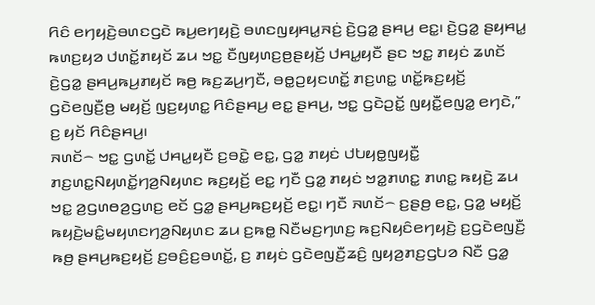ꤖꤢꤨ ꤕꤚꤟꤢꤧ꤬ꤋꤛꤢꤞꤢꤧ ꤒꤣ꤬ꤕꤚꤟꤢꤧ꤬ ꤋꤛꤢꤜꤟꤌꤣ꤭ꤏꤢꤦ꤬ ꤢꤧ꤬ꤞꤤ꤭ ꤔꤌꤣ꤬ ꤕꤢ꤭꤯ ꤢꤧ꤬ꤞꤤ꤭ ꤔꤟꤌꤣ꤭ ꤒꤛꤢ꤬ꤟꤤ ꤓꤛꤢꤩ꤭ꤊꤟꤢꤩ ꤘꤣ ꤠꤢ꤭ ꤢꤪꤜꤟꤛꤢ꤬ꤥ꤬ꤔꤟꤢꤩ꤬ ꤓꤌꤣ꤭ꤟꤢꤪ ꤔꤢ ꤠꤢ꤭ ꤊꤟꤢꤦ ꤘꤛꤢꤩ ꤢꤧ꤬ꤞꤤ꤭ ꤔꤌꤣ꤬ꤒꤣ꤬ꤊꤟꤢꤩ ꤒꤥ꤬ ꤒꤢ꤬ꤘꤣ꤬ꤚꤢꤪ, ꤋꤥ꤭ꤑꤟꤢꤛꤢꤩ꤭ ꤊꤢ꤬ꤛꤢ꤭ ꤛꤢꤩ꤭ꤒꤢ꤬ꤟꤢꤩ꤬ ꤞꤢꤧꤕꤜꤢꤪ꤬ꤥ꤬ ꤗꤟꤢꤩ꤬ ꤜꤢ꤬ꤟꤛꤢ꤭ ꤖꤢꤨꤔꤌꤣ꤬ ꤕꤢ꤭ ꤔꤌꤣ꤬, ꤠꤢ꤭ ꤞꤢꤧꤑꤢꤩ꤭ ꤜꤟꤢꤪ꤭ꤕꤜꤤ꤭ ꤕꤚꤢꤧ,” ꤢ꤬ ꤟꤢꤩ ꤖꤢꤨꤔꤌꤣ꤬꤯
ꤏꤛꤢꤩ꤮ ꤠꤢ꤭ ꤞꤛꤢꤩ꤭ ꤓꤌꤣ꤭ꤟꤢꤪ ꤢ꤬ꤋꤢꤧ꤭ ꤕꤢ꤭, ꤞꤤ꤭ ꤊꤟꤢꤦ ꤓꤝꤟꤥ꤭ꤜꤟꤢꤪ꤭ ꤊꤢ꤬ꤛꤢ꤭ꤡꤟꤛꤢꤩ꤭ꤚꤤ꤬ꤡꤟꤛꤢ ꤒꤢ꤬ꤟꤢꤩ꤬ ꤕꤢ꤭ ꤚꤢꤪ ꤞꤤ꤭ ꤊꤟꤢꤦ ꤠꤤ꤭ꤊꤛꤢ꤭ ꤊꤛꤢ꤭ ꤒꤟꤢꤧ꤬ ꤘꤣ ꤠꤢ꤭ ꤤ꤬ꤞꤛꤥꤤ꤬ꤞꤛꤢ꤬ ꤕꤢꤩ ꤞꤤ꤭ ꤔꤌꤣ꤬ꤒꤢ꤬ꤟꤢꤩ꤬ ꤕꤢ꤭꤯ ꤚꤢꤪ ꤏꤛꤢꤩ꤮ ꤢ꤬ꤔꤥ꤬ ꤕꤢ꤭, ꤞꤤ꤭ ꤗꤟꤢꤩ꤬ ꤒꤟꤢꤧ꤬ꤗꤢꤨ꤭ꤗꤟꤛꤢꤚꤤ꤬ꤡꤟꤛꤢ ꤘꤣ ꤢ꤬ꤒꤥ꤭ ꤡꤢꤪꤗꤢ꤬ꤚꤛꤢ꤬ ꤒꤢ꤬ꤡꤟꤢꤨꤕꤚꤟꤢꤧ꤬ ꤢ꤬ꤞꤢꤧꤕꤜꤢꤪ꤬ ꤒꤥ꤬ ꤔꤌꤣ꤬ꤒꤢ꤬ꤟꤢꤩ꤬ ꤢ꤬ꤋꤢꤨ꤬ꤢ꤬ꤋꤛꤢꤩ꤭, ꤢ꤬ ꤊꤟꤢꤦ ꤞꤢꤧꤕꤜꤢꤪ꤬ꤘꤢꤨ꤬ ꤜꤟꤤ꤬ꤊꤢ꤬ꤞꤝꤤ ꤡꤢꤪ ꤞꤤ꤭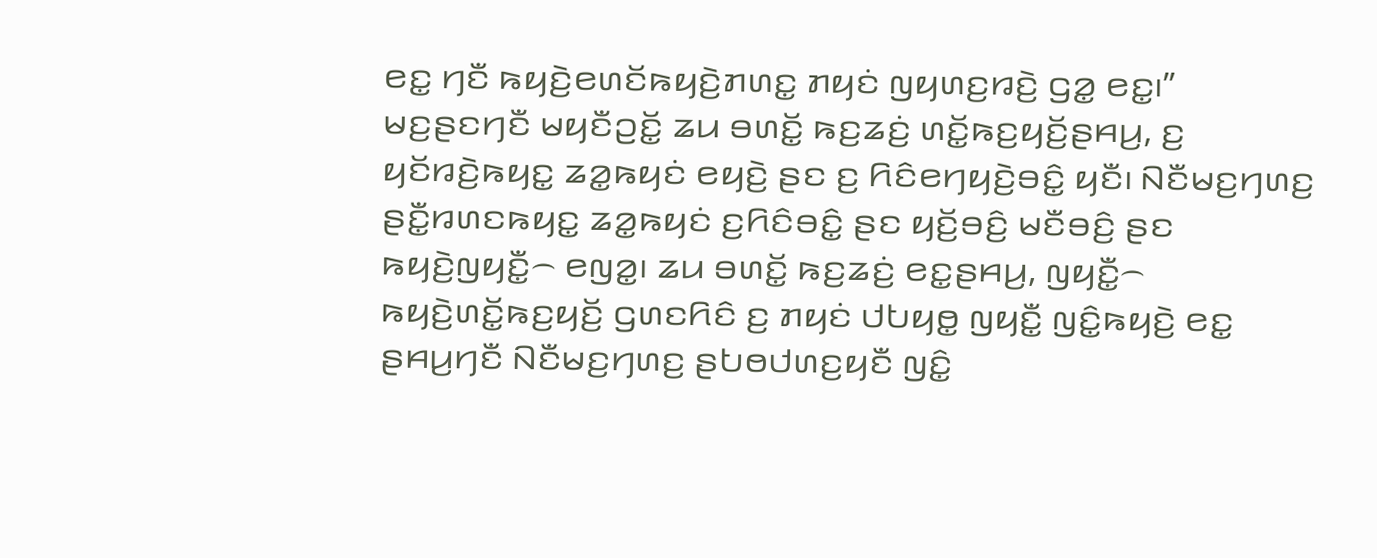ꤕꤢ꤭ ꤚꤢꤪ ꤒꤟꤢꤧ꤬ꤕꤛꤢꤩꤒꤟꤢꤧ꤬ꤊꤛꤢ꤭ ꤊꤟꤢꤦ ꤜꤟꤛꤢ꤬ꤙꤢꤧ꤬ ꤞꤤ꤭ ꤕꤢ꤭꤯”
ꤗꤢ꤬ꤔꤢꤚꤢꤪ ꤗꤟꤢꤪꤑꤢꤩ꤭ ꤘꤣ ꤋꤛꤢꤩ꤭ ꤒꤢ꤬ꤘꤢꤦ꤬ ꤛꤢꤩ꤭ꤒꤢ꤬ꤟꤢꤩ꤬ꤔꤌꤣ꤬, ꤢ꤬ ꤟꤢꤩꤙꤢꤧ꤬ꤒꤟꤢ꤭ ꤘꤤ꤭ꤒꤟꤢꤦ ꤕꤟꤢꤧ꤬ ꤔꤢ ꤢ꤬ ꤖꤢꤨꤕꤚꤟꤢꤧ꤬ꤋꤢꤨ꤭ ꤟꤢꤪ꤯ ꤡꤢꤪꤗꤢ꤬ꤚꤛꤢ꤬ ꤔꤢꤪ꤭ꤙꤛꤢꤒꤟꤢ꤭ ꤘꤤ꤭ꤒꤟꤢꤦ ꤢ꤬ꤖꤢꤨꤋꤢꤨ꤭ ꤔꤢ ꤟꤢꤩ꤬ꤋꤢꤨ꤬ ꤗꤢꤪꤋꤢꤨ꤬ ꤔꤢ ꤒꤟꤢꤧ꤬ꤜꤟꤢꤪ꤭꤮ ꤕꤜꤤ꤭꤯ ꤘꤣ ꤋꤛꤢꤩ꤭ ꤒꤢ꤬ꤘꤢꤦ꤬ ꤕꤢ꤭ꤔꤌꤣ꤬, ꤜꤟꤢꤪ꤭꤮ ꤒꤟꤢꤧ꤬ꤛꤢꤩ꤭ꤒꤢ꤬ꤟꤢꤩ꤬ ꤞꤛꤢꤖꤢꤨ ꤢ꤬ ꤊꤟꤢꤦ ꤓꤝꤟꤥ꤭ ꤜꤟꤢꤪ꤭ ꤜꤢꤨ꤭ꤒꤟꤢꤧ꤬ ꤕꤢ꤭ ꤔꤌꤣ꤬ꤚꤢꤪ ꤡꤢꤪꤗꤢ꤬ꤚꤛꤢ꤬ ꤔꤝꤥꤓꤛꤢ꤬ꤟꤢꤪ ꤜꤢꤨ꤭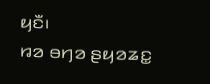ꤟꤢꤪ꤯
ꤙꤤ ꤋꤚꤤ ꤔꤟꤤꤘꤢ꤭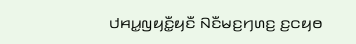ꤓꤌꤣ꤭ꤜꤟꤢꤪ꤭ꤟꤢꤪ ꤡꤢꤪꤗꤢ꤬ꤚꤛꤢ꤬ ꤢ꤬ꤍꤟꤥ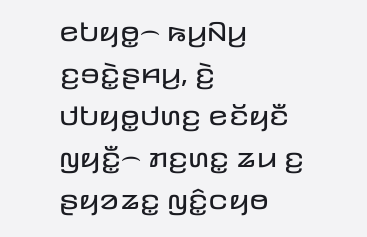ꤕꤝꤟꤥ꤭꤮ ꤒꤣ꤬ꤡꤣ꤬ ꤢ꤬ꤋꤢꤧ꤭ꤔꤌꤣ꤬, ꤢꤧ꤬ ꤓꤝꤟꤥ꤭ꤓꤛꤢ꤬ ꤕꤢꤩꤟꤢꤪ ꤜꤟꤢꤪ꤭꤮ ꤊꤢ꤬ꤛꤢ꤭ ꤘꤣ ꤢ꤬ ꤔꤟꤤꤘꤢ꤭ ꤜꤢꤨ꤭ꤍꤟꤥ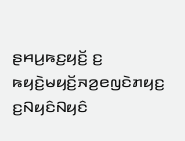ꤔꤌꤣ꤬ꤒꤢ꤬ꤟꤢꤩ꤬ ꤢ꤬ ꤒꤟꤢꤧ꤬ꤗꤟꤢꤩ꤬ꤏꤤ꤬ꤕꤜꤢꤧꤊꤟꤢ꤬ ꤢ꤬ꤡꤟꤢꤨꤡꤟꤢꤨ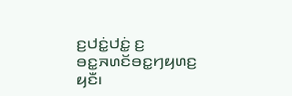ꤢ꤬ꤓꤢꤦ꤭ꤓꤢꤦ꤭ ꤢ꤬ ꤋꤢ꤭ꤏꤛꤢꤩꤋꤢ꤭ꤚꤟꤛꤢ꤬ ꤟꤢꤪ꤯